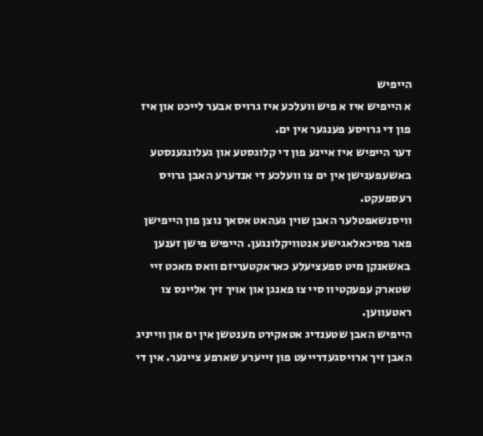הייפיש
א הייפיש איז א פיש וועלכע איז גרויס אבער לייכט און איז פון די גרויסע פענגער אין ים.
דער הייפיש איז איינע פון די קלוגסטע און געלונגענסטע באשעפענישן אין ים צו וועלכע די אנדערע האבן גרויס רעספעקט.
וויסנשאפטלער האבן שוין געהאט אסאך נוצן פון הייפישן פאר פסיכאלאגישע אנטוויקלונגען. הייפיש פישן זענען באשאנקן מיט ספעציעלע כאראקטעריזם וואס מאכט זיי שטארק עפעקטיוו סיי צו פאנגן און אויך זיך אליינס צו ראטעווען.
הייפיש האבן שטענדיג אטאקירט מענטשן אין ים און ווייניג האבן זיך ארויסגעדרייעט פון זייערע שארפע ציינער. אין די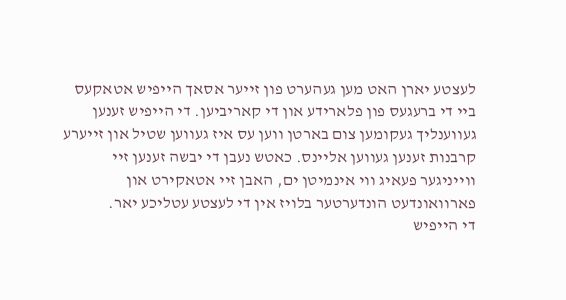לעצטע יארן האט מען געהערט פון זייער אסאך הייפיש אטאקעס ביי די ברעגעס פון פלארידע און די קאריביען. די הייפיש זענען געווענליך געקומען צום בארטן ווען עס איז געווען שטיל און זייערע קרבנות זענען געווען אליינס. כאטש נעבן די יבשה זענען זיי ווייניגער פעאיג ווי אינמיטן ים, האבן זיי אטאקירט און פארוואונדעט הונדערטער בלויז אין די לעצטע עטליכע יאר.
די הייפיש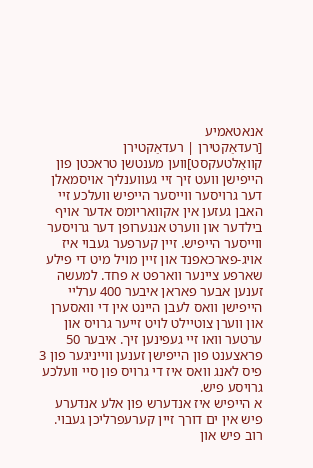אנאטאמיע
[רעדאַקטירן | רעדאַקטירן קוואַלטעקסט]ווען מענטשן טראכטן פון הייפישן וועט זיך זיי געווענליך אויסמאלן דער גרויסער ווייסער הייפיש וועלכע זיי האבן געזען אין אקוואריומס אדער אויף בילדער און ווערט אנגערופן דער גרויסער ווייסער הייפיש. זיין קערפער געבוי איז אויג-פארכאפנד און זיין מויל מיט די פילע שארפע ציינער ווארפט א פחד. למעשה זענען אבער פאראן איבער 400 ערליי הייפישן וואס לעבן היינט אין די וואסערן און ווערן צוטיילט לויט זייער גרויס און ערטער וואו זיי געפינען זיך. איבער 50 פראצענט פון הייפישן זענען ווייניגער פון 3 פיס לאנג וואס איז די גרויס פון סיי וועלכע גרויסע פיש.
א הייפיש איז אנדערש פון אלע אנדערע פיש אין ים דורך זיין קערעפרליכן געבוי. רוב פיש און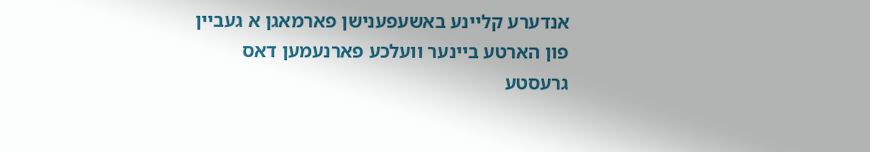אנדערע קליינע באשעפענישן פארמאגן א געביין פון הארטע ביינער וועלכע פארנעמען דאס גרעסטע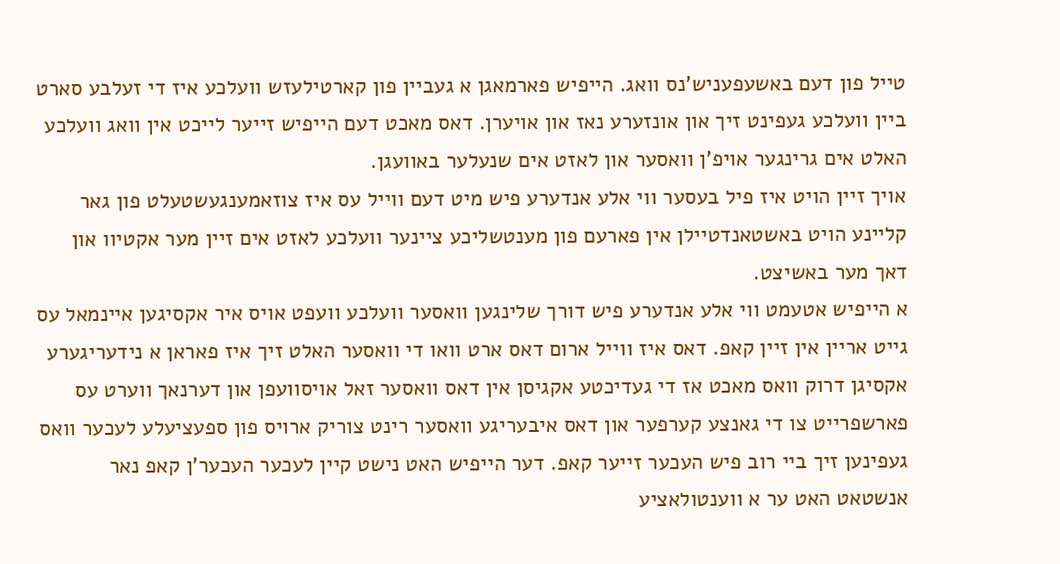טייל פון דעם באשעפעניש'נס וואג. הייפיש פארמאגן א געביין פון קארטילעזש וועלכע איז די זעלבע סארט ביין וועלכע געפינט זיך און אונזערע נאז און אויערן. דאס מאכט דעם הייפיש זייער לייכט אין וואג וועלכע האלט אים גרינגער אויפ'ן וואסער און לאזט אים שנעלער באוועגן.
אויך זיין הויט איז פיל בעסער ווי אלע אנדערע פיש מיט דעם ווייל עס איז צוזאמענגעשטעלט פון גאר קליינע הויט באשטאנדטיילן אין פארעם פון מענטשליכע ציינער וועלכע לאזט אים זיין מער אקטיוו און דאך מער באשיצט.
א הייפיש אטעמט ווי אלע אנדערע פיש דורך שלינגען וואסער וועלכע וועפט אויס איר אקסיגען איינמאל עס גייט אריין אין זיין קאפ. דאס איז ווייל ארום דאס ארט וואו די וואסער האלט זיך איז פאראן א נידעריגערע אקסיגן דרוק וואס מאכט אז די געדיכטע אקגיסן אין דאס וואסער זאל אויסוועפן און דערנאך ווערט עס פארשפרייט צו די גאנצע קערפער און דאס איבעריגע וואסער רינט צוריק ארויס פון ספעציעלע לעכער וואס געפינען זיך ביי רוב פיש העכער זייער קאפ. דער הייפיש האט נישט קיין לעכער העכער'ן קאפ נאר אנשטאט האט ער א ווענטולאציע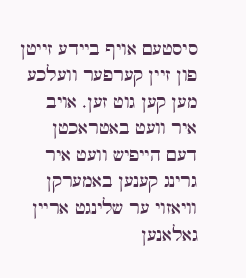סיסטעם אויף ביידע זייטן פון זיין קערפער וועלכע מען קען גוט זען. אויב איר וועט באטראכטן דעם הייפיש וועט איר גרינג קענען באמערקן וויאזוי ער שלינגט אריין גאלאנען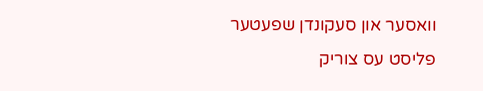וואסער און סעקונדן שפעטער פליסט עס צוריק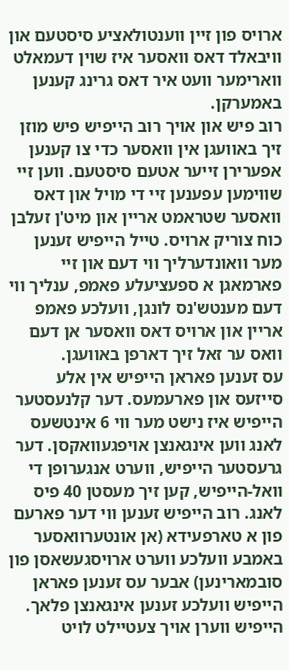ארויס פון זיין ווענטולאציע סיסטעם און וויבאלד דאס וואסער איז שוין דעמאלט ווארימער וועט איר דאס גרינג קענען באמערקן.
רוב פיש און אויך רוב הייפיש פיש מוזן זיך באוועגן אין וואסער כדי צו קענען אפערירן זייער אטעם סיסטעם. ווען זיי שווימען עפענען זיי די מויל און דאס וואסער שטראמט אריין און מיט'ן זעלבן כוח צוריק ארויס. טייל הייפיש זענען מער וואונדערליך ווי דעם און זיי פארמאגן א ספעציעלע פאמפ, ענליך ווי דעם מענטש'נס לונגן, וועלכע פאמפ אריין און ארויס דאס וואסער אן דעם וואס ער זאל זיך דארפן באוועגן.
עס זענען פאראן הייפיש אין אלע סייזעס און פארעמעס. דער קלנעסטער הייפיש איז נישט מער ווי 6 אינטשעס לאנג ווען אינגאנצן אויפגעוואקסן. דער גרעסטער הייפיש, ווערט אנגערופן די וואל-הייפיש, קען זיך מעסטן 40 פיס לאנג. רוב הייפיש זענען ווי דער פארעם פון א טארפעידא (אן אונטערוואסער באמבע וועלכע ווערט ארויסגעשאסן פון סובמארינען) אבער עס זענען פאראן הייפיש וועלכע זענען אינגאנצן פלאך.
הייפיש ווערן אויך צעטיילט לויט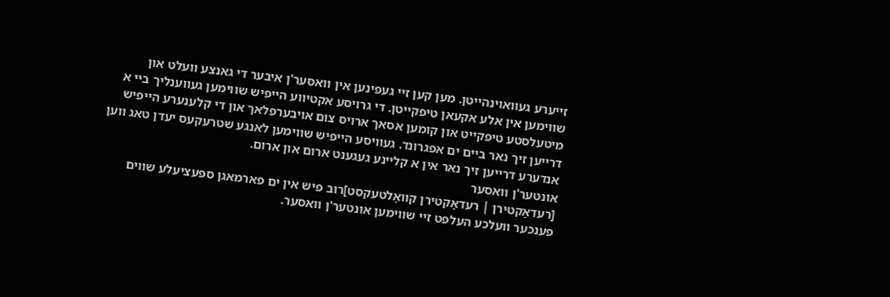זייערע געוואוינהייטן. מען קען זיי געפינען אין וואסער'ן איבער די גאנצע וועלט און שווימען אין אלע אקעאן טיפקייטן. די גרויסע אקטיווע הייפיש שווימען געווענליך ביי א מיטעלסטע טיפקייט און קומען אסאך ארויס צום אויבערפלאך און די קלענערע הייפיש דרייען זיך נאר ביים ים אפגרונד. געוויסע הייפיש שווימען לאנגע שטרעקעס יעדן טאג ווען אנדערע דרייען זיך נאר אין א קליינע געגענט ארום און ארום.
אונטער'ן וואסער
[רעדאַקטירן | רעדאַקטירן קוואַלטעקסט]רוב פיש אין ים פארמאגן ספעציעלע שווים פענכער וועלכע העלפט זיי שווימען אונטער'ן וואסער.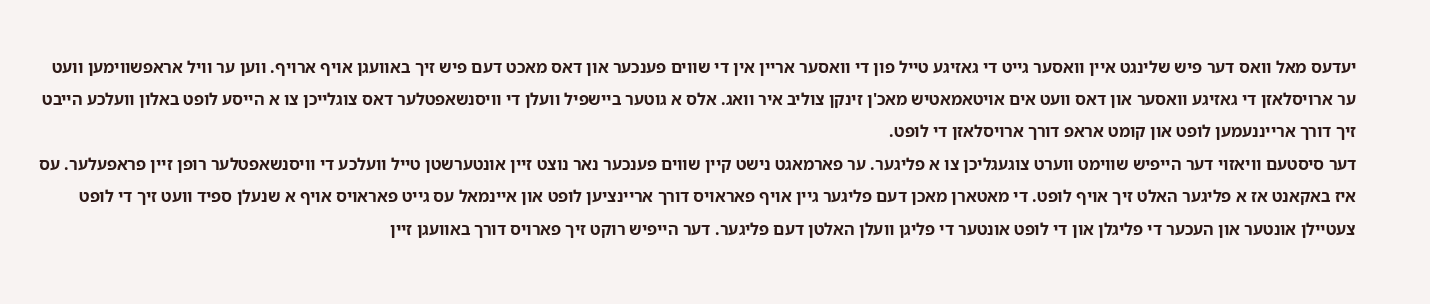יעדעס מאל וואס דער פיש שלינגט איין וואסער גייט די גאזיגע טייל פון די וואסער אריין אין די שווים פענכער און דאס מאכט דעם פיש זיך באוועגן אויף ארויף. ווען ער וויל אראפשווימען וועט ער ארויסלאזן די גאזיגע וואסער און דאס וועט אים אויטאמאטיש מאכ'ן זינקן צוליב איר וואג. אלס א גוטער ביישפיל וועלן די וויסנשאפטלער דאס צוגלייכן צו א הייסע לופט באלון וועלכע הייבט זיך דורך ארייננעמען לופט און קומט אראפ דורך ארויסלאזן די לופט.
דער סיסטעם וויאזוי דער הייפיש שווימט ווערט צוגעגליכן צו א פליגער. ער פארמאגט נישט קיין שווים פענכער נאר נוצט זיין אונטערשטן טייל וועלכע די וויסנשאפטלער רופן זיין פראפעלער. עס איז באקאנט אז א פליגער האלט זיך אויף לופט. די מאטארן מאכן דעם פליגער גיין אויף פאראויס דורך אריינציען לופט און איינמאל עס גייט פאראויס אויף א שנעלן ספיד וועט זיך די לופט צעטיילן אונטער און העכער די פליגלן און די לופט אונטער די פליגן וועלן האלטן דעם פליגער. דער הייפיש רוקט זיך פארויס דורך באוועגן זיין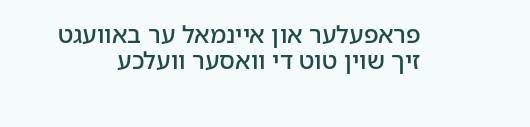פראפעלער און איינמאל ער באוועגט זיך שוין טוט די וואסער וועלכע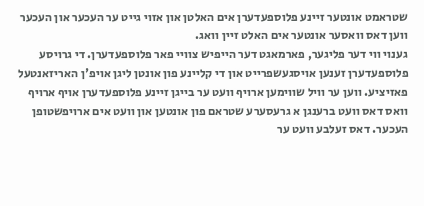שטראמט אונטער זיינע פלוספעדערן אים האלטן און אזוי גייט ער העכער און העכער ווען דאס וואסער אונטער אים האלט זיין וואג.
גענוי ווי דער פליגער, פארמאגט דער הייפיש צוויי פאר פלוספעדערן. די גרויסע פלוספעדערן זענען אויסגעשפרייט און די קליינע פון אונטן ליגן אויפ'ן האריזאנטעל פאזיציע. ווען ער וויל שווימען ארויף וועט ער בייגן זיינע פלוספעדערן אויף ארויף וואס דאס וועט ברענגן א גרעסערע שטראם פון אונטען און וועט אים ארויפשטופן העכער. דאס זעלבע וועט ער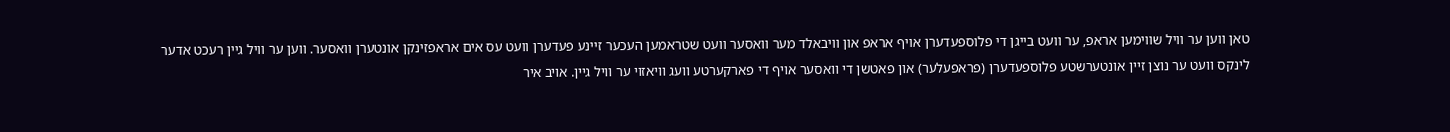טאן ווען ער וויל שווימען אראפ, ער וועט בייגן די פלוספעדערן אויף אראפ און וויבאלד מער וואסער וועט שטראמען העכער זיינע פעדערן וועט עס אים אראפזינקן אונטערן וואסער. ווען ער וויל גיין רעכט אדער לינקס וועט ער נוצן זיין אונטערשטע פלוספעדערן (פראפעלער) און פאטשן די וואסער אויף די פארקערטע וועג וויאזוי ער וויל גיין. אויב איר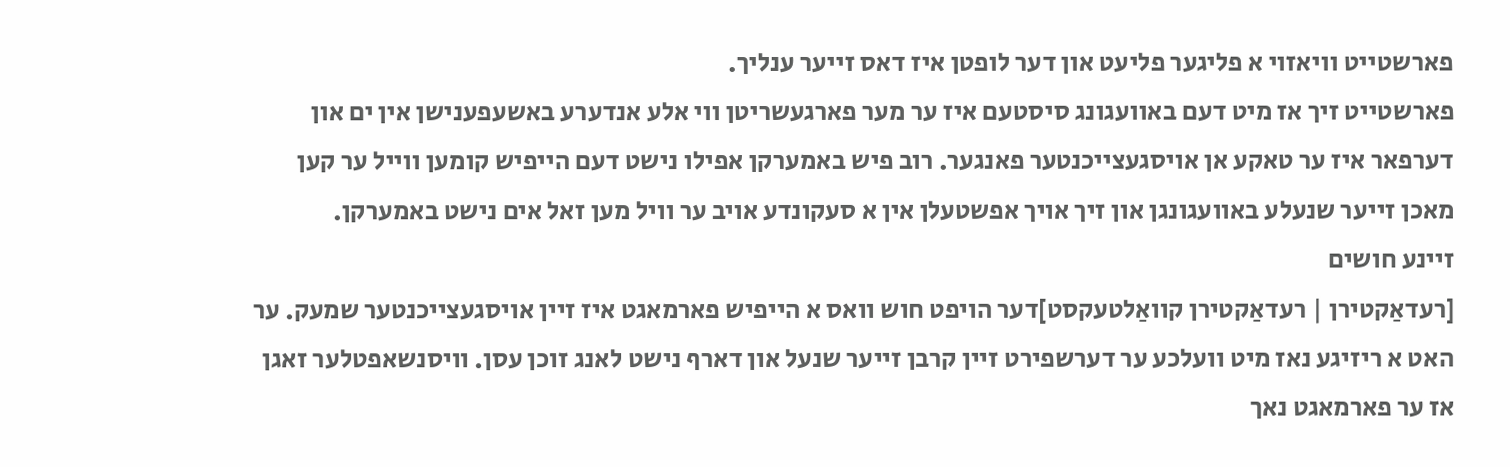פארשטייט וויאזוי א פליגער פליעט און דער לופטן איז דאס זייער ענליך.
פארשטייט זיך אז מיט דעם באוועגונג סיסטעם איז ער מער פארגעשריטן ווי אלע אנדערע באשעפענישן אין ים און דערפאר איז ער טאקע אן אויסגעצייכנטער פאנגער. רוב פיש באמערקן אפילו נישט דעם הייפיש קומען ווייל ער קען מאכן זייער שנעלע באוועגונגן און זיך אויך אפשטעלן אין א סעקונדע אויב ער וויל מען זאל אים נישט באמערקן.
זיינע חושים
[רעדאַקטירן | רעדאַקטירן קוואַלטעקסט]דער הויפט חוש וואס א הייפיש פארמאגט איז זיין אויסגעצייכנטער שמעק. ער האט א ריזיגע נאז מיט וועלכע ער דערשפירט זיין קרבן זייער שנעל און דארף נישט לאנג זוכן עסן. וויסנשאפטלער זאגן אז ער פארמאגט נאך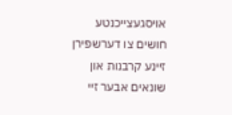אויסגעצייכנטע חושים צו דערשפירן זיינע קרבנות און שונאים אבער זיי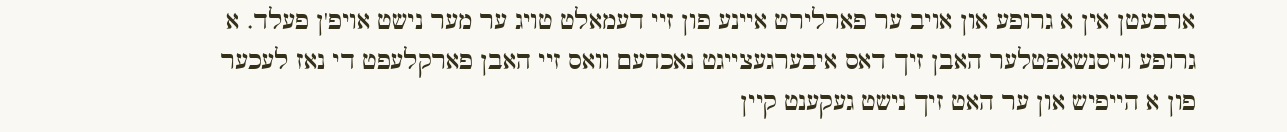ארבעטן אין א גרופע און אויב ער פארלירט איינע פון זיי דעמאלט טויג ער מער נישט אויפ'ן פעלד. א גרופע וויסנשאפטלער האבן זיך דאס איבערגעצייגט נאכדעם וואס זיי האבן פארקלעפט די נאז לעכער פון א הייפיש און ער האט זיך נישט געקענט קיין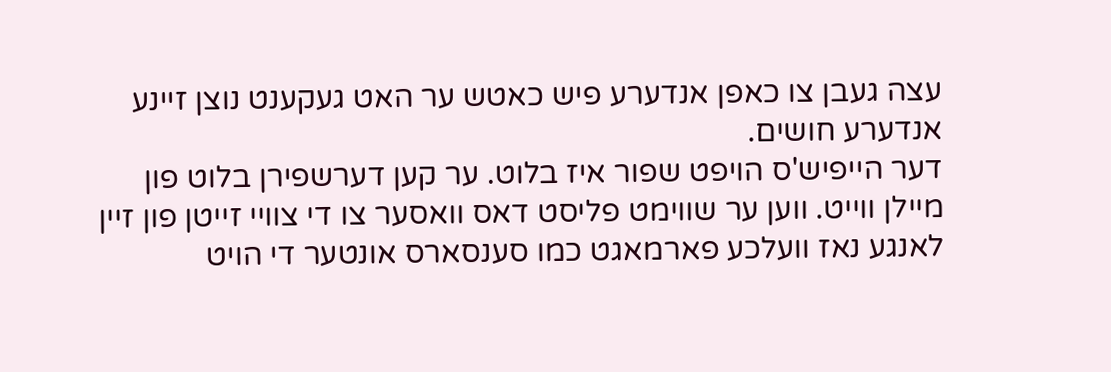עצה געבן צו כאפן אנדערע פיש כאטש ער האט געקענט נוצן זיינע אנדערע חושים.
דער הייפיש'ס הויפט שפור איז בלוט. ער קען דערשפירן בלוט פון מיילן ווייט. ווען ער שווימט פליסט דאס וואסער צו די צוויי זייטן פון זיין לאנגע נאז וועלכע פארמאגט כמו סענסארס אונטער די הויט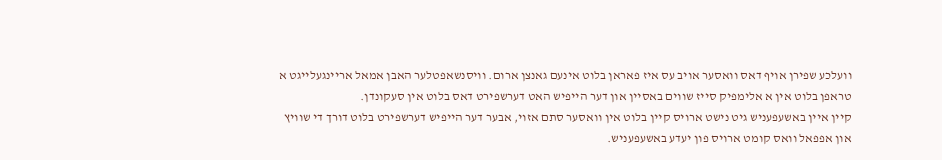וועלכע שפירן אויף דאס וואסער אויב עס איז פאראן בלוט אינעם גאנצן ארום. וויסנשאפטלער האבן אמאל אריינגעלייגט א טראפן בלוט אין א אלימפיק סייז שווים באסיין און דער הייפיש האט דערשפירט דאס בלוט אין סעקונדן.
קיין איין באשעפעניש גיט נישט ארויס קיין בלוט אין וואסער סתם אזוי, אבער דער הייפיש דערשפירט בלוט דורך די שוויץ און אפפאל וואס קומט ארויס פון יעדע באשעפעניש.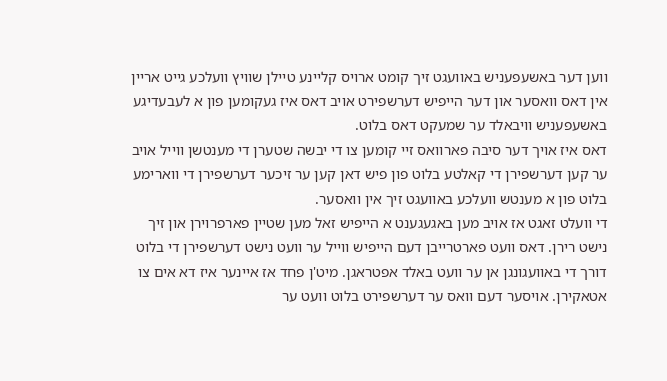ווען דער באשעפעניש באוועגט זיך קומט ארויס קליינע טיילן שוויץ וועלכע גייט אריין אין דאס וואסער און דער הייפיש דערשפירט אויב דאס איז געקומען פון א לעבעדיגע באשעפעניש וויבאלד ער שמעקט דאס בלוט.
דאס איז אויך דער סיבה פארוואס זיי קומען צו די יבשה שטערן די מענטשן ווייל אויב ער קען דערשפירן די קאלטע בלוט פון פיש דאן קען ער זיכער דערשפירן די ווארימע בלוט פון א מענטש וועלכע באוועגט זיך אין וואסער.
די וועלט זאגט אז אויב מען באגעגענט א הייפיש זאל מען שטיין פארפרוירן און זיך נישט רירן. דאס וועט פארטרייבן דעם הייפיש ווייל ער וועט נישט דערשפירן די בלוט דורך די באוועגונגן אן ער וועט באלד אפטראגן. מיט'ן פחד אז איינער איז דא אים צו אטאקירן. אויסער דעם וואס ער דערשפירט בלוט וועט ער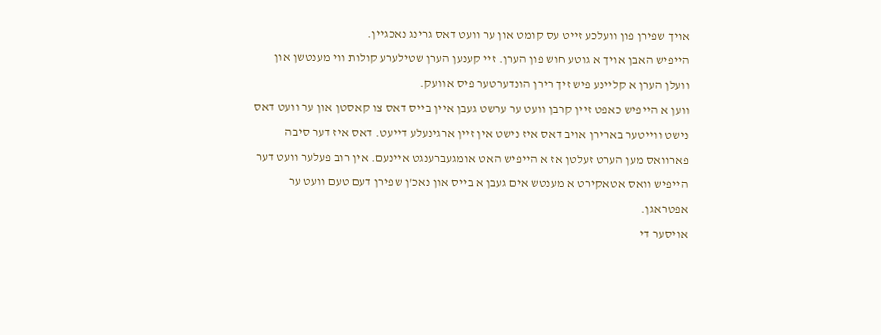אויך שפירן פון וועלכע זייט עס קומט און ער וועט דאס גרינג נאכגיין.
הייפיש האבן אויך א גוטע חוש פון הערן. זיי קענען הערן שטילערע קולות ווי מענטשן און וועלן הערן א קליינע פיש זיך רירן הונדערטער פיס אוועק.
ווען א הייפיש כאפט זיין קרבן וועט ער ערשט געבן איין בייס דאס צו קאסטן און ער וועט דאס נישט ווייטער בארירן אויב דאס איז נישט אין זיין ארגינעלע דייעט. דאס איז דער סיבה פארוואס מען הערט זעלטן אז א הייפיש האט אומגעברענגט איינעם. אין רוב פעלער וועט דער הייפיש וואס אטאקירט א מענטש אים געבן א בייס און נאכ'ן שפירן דעם טעם וועט ער אפטראגן.
אויסער די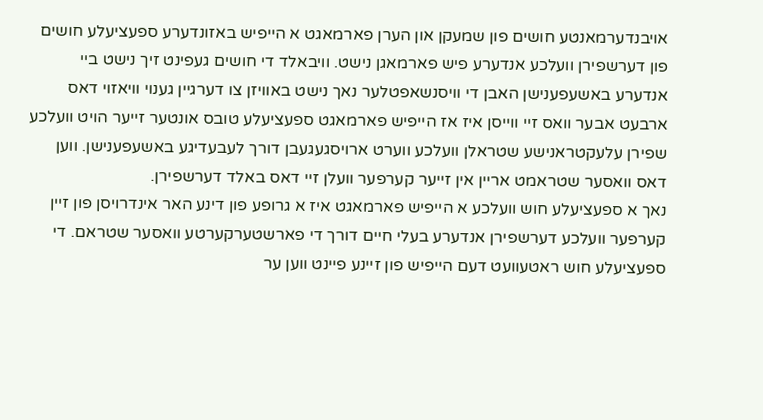אויבנדערמאנטע חושים פון שמעקן און הערן פארמאגט א הייפיש באזונדערע ספעציעלע חושים פון דערשפירן וועלכע אנדערע פיש פארמאגן נישט. וויבאלד די חושים געפינט זיך נישט ביי אנדערע באשעפענישן האבן די וויסנשאפטלער נאך נישט באוויזן צו דערגיין גענוי וויאזוי דאס ארבעט אבער וואס זיי ווייסן איז אז הייפיש פארמאגט ספעציעלע טובס אונטער זייער הויט וועלכע שפירן עלעקטראנישע שטראלן וועלכע ווערט ארויסגעגעבן דורך לעבעדיגע באשעפענישן. ווען דאס וואסער שטראמט אריין אין זייער קערפער וועלן זיי דאס באלד דערשפירן.
נאך א ספעציעלע חוש וועלכע א הייפיש פארמאגט איז א גרופע פון דינע האר אינדרויסן פון זיין קערפער וועלכע דערשפירן אנדערע בעלי חיים דורך די פארשטערקערטע וואסער שטראם. די ספעציעלע חוש ראטעוועט דעם הייפיש פון זיינע פיינט ווען ער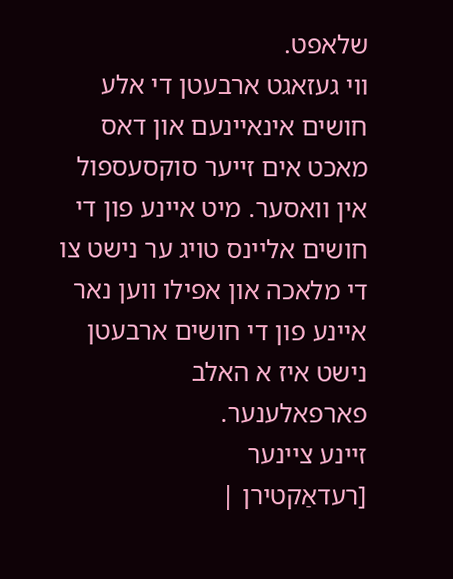שלאפט.
ווי געזאגט ארבעטן די אלע חושים אינאיינעם און דאס מאכט אים זייער סוקסעספול אין וואסער. מיט איינע פון די חושים אליינס טויג ער נישט צו די מלאכה און אפילו ווען נאר איינע פון די חושים ארבעטן נישט איז א האלב פארפאלענער.
זיינע ציינער
[רעדאַקטירן |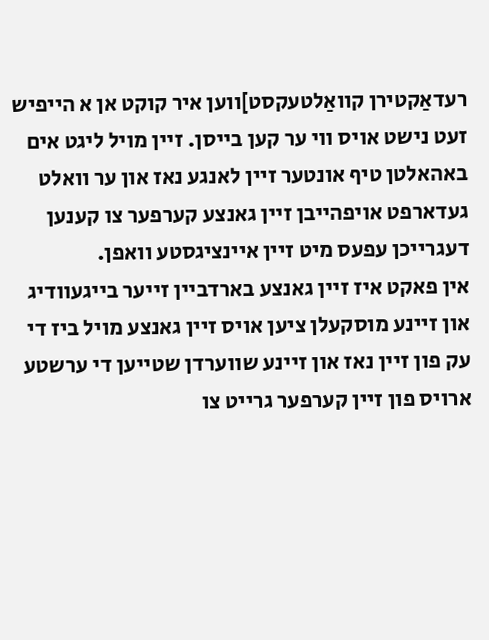רעדאַקטירן קוואַלטעקסט]ווען איר קוקט אן א הייפיש זעט נישט אויס ווי ער קען בייסן. זיין מויל ליגט אים באהאלטן טיף אונטער זיין לאנגע נאז און ער וואלט געדארפט אויפהייבן זיין גאנצע קערפער צו קענען דעגרייכן עפעס מיט זיין איינציגסטע וואפן.
אין פאקט איז זיין גאנצע בארדביין זייער בייגעוודיג און זיינע מוסקעלן ציען אויס זיין גאנצע מויל ביז די עק פון זיין נאז און זיינע שווערדן שטייען די ערשטע ארויס פון זיין קערפער גרייט צו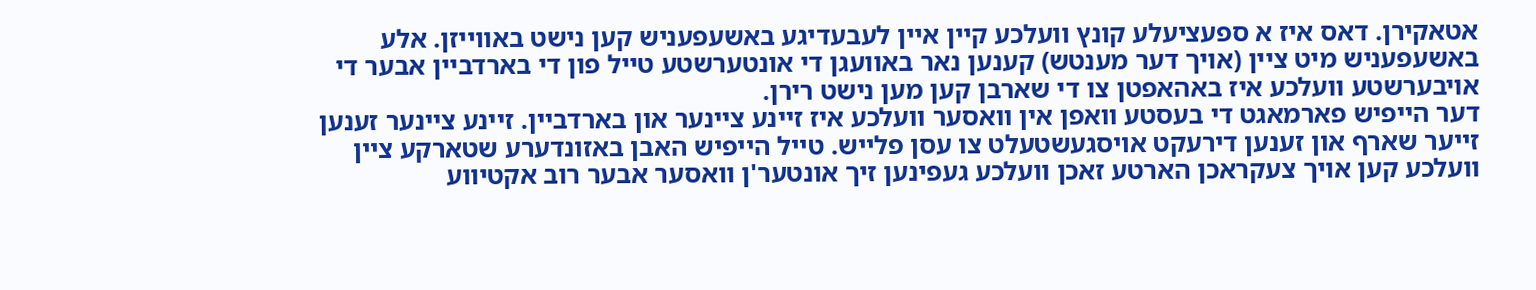אטאקירן. דאס איז א ספעציעלע קונץ וועלכע קיין איין לעבעדיגע באשעפעניש קען נישט באווייזן. אלע באשעפעניש מיט ציין (אויך דער מענטש) קענען נאר באוועגן די אונטערשטע טייל פון די בארדביין אבער די אויבערשטע וועלכע איז באהאפטן צו די שארבן קען מען נישט רירן.
דער הייפיש פארמאגט די בעסטע וואפן אין וואסער וועלכע איז זיינע ציינער און בארדביין. זיינע ציינער זענען זייער שארף און זענען דירעקט אויסגעשטעלט צו עסן פלייש. טייל הייפיש האבן באזונדערע שטארקע ציין וועלכע קען אויך צעקראכן הארטע זאכן וועלכע געפינען זיך אונטער'ן וואסער אבער רוב אקטיווע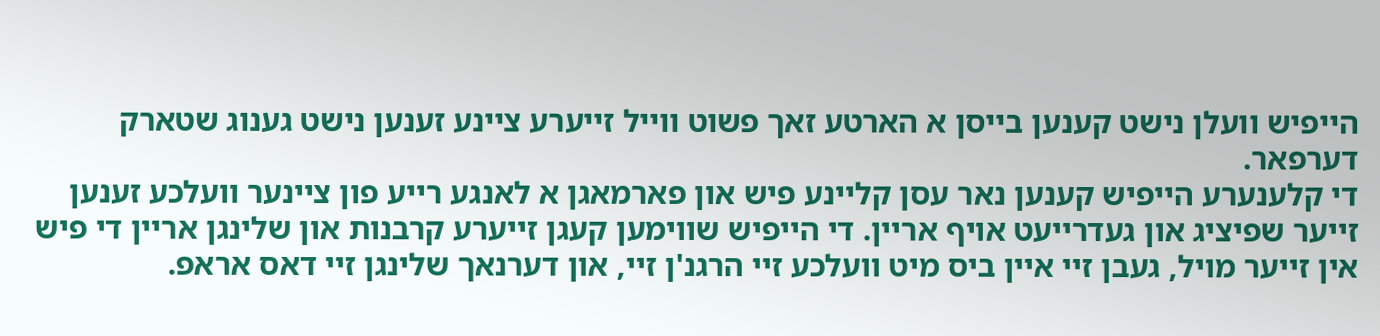הייפיש וועלן נישט קענען בייסן א הארטע זאך פשוט ווייל זייערע ציינע זענען נישט גענוג שטארק דערפאר.
די קלענערע הייפיש קענען נאר עסן קליינע פיש און פארמאגן א לאנגע רייע פון ציינער וועלכע זענען זייער שפיציג און געדרייעט אויף אריין. די הייפיש שווימען קעגן זייערע קרבנות און שלינגן אריין די פיש אין זייער מויל, געבן זיי איין ביס מיט וועלכע זיי הרגנ'ן זיי, און דערנאך שלינגן זיי דאס אראפ.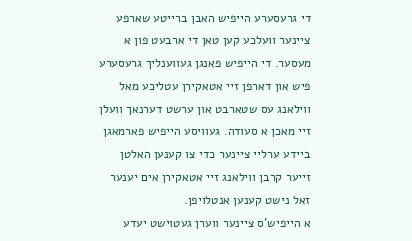די גרעסערע הייפיש האבן ברייטע שארפע ציינער וועלכע קען טאן די ארבעט פון א מעסער. די הייפיש פאנגן געווענליך גרעסערע פיש און דארפן זיי אטאקירן עטליכע מאל ווילאנג עס שטארבט און ערשט דערנאך וועלן זיי מאכן א סעודה. געוויסע הייפיש פארמאגן ביידע ערליי ציינער כדי צו קענען האלטן זייער קרבן ווילאנג זיי אטאקירן אים יענער זאל נישט קענען אנטלויפן.
א הייפיש'ס ציינער ווערן געטוישט יעדע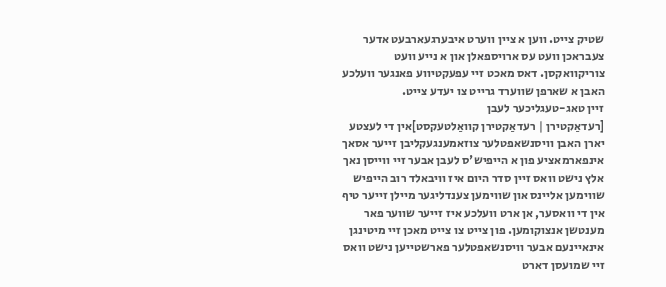שטיק צייט. ווען א ציין ווערט איבערגעארבעט אדער צעבראכן וועט עס ארויספאלן און א נייע וועט צוריקוואקסן. דאס מאכט זיי עפעקטיווע פאנגער וועלכע האבן א שארפן שווערד גרייט צו יעדע צייט.
זיין טאג-טעגליכער לעבן
[רעדאַקטירן | רעדאַקטירן קוואַלטעקסט]אין די לעצטע יארן האבן וויסנשאפטלער צוזאמענגעקליבן זייער אסאך אינפארמאציע פון א הייפיש'ס לעבן אבער זיי ווייסן נאך אלץ נישט וואס זיין סדר היום איז וויבאלד רוב הייפיש שווימען אליינס און שווימען צענדליגער מיילן זייער טיף אין די וואסער, אן ארט וועלכע איז זייער שווער פאר מענטשן אנצוקומען. פון צייט צו צייט מאכן זיי מיטינגן אינאיינעם אבער וויסנשאפטלער פארשטייען נישט וואס זיי שמועסן דארט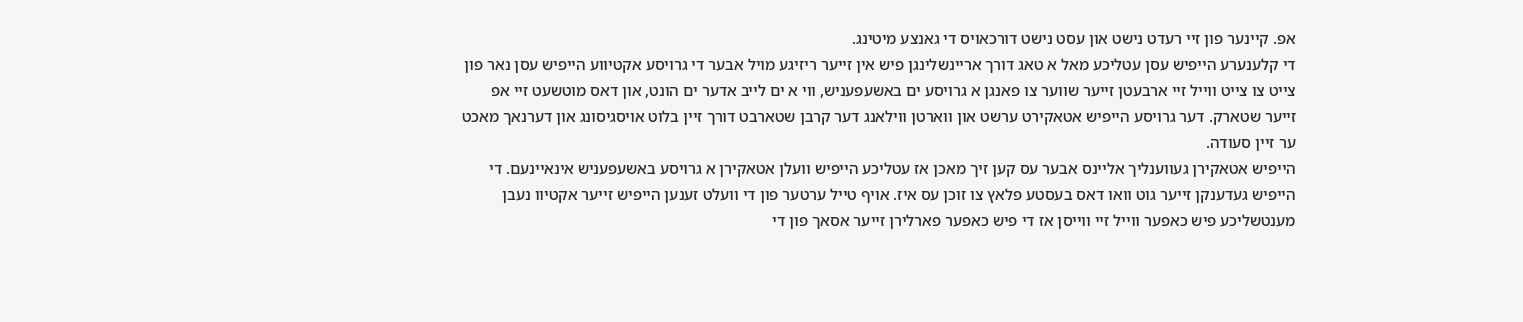אפ. קיינער פון זיי רעדט נישט און עסט נישט דורכאויס די גאנצע מיטינג.
די קלענערע הייפיש עסן עטליכע מאל א טאג דורך אריינשלינגן פיש אין זייער ריזיגע מויל אבער די גרויסע אקטיווע הייפיש עסן נאר פון צייט צו צייט ווייל זיי ארבעטן זייער שווער צו פאנגן א גרויסע ים באשעפעניש, ווי א ים לייב אדער ים הונט, און דאס מוטשעט זיי אפ זייער שטארק. דער גרויסע הייפיש אטאקירט ערשט און ווארטן ווילאנג דער קרבן שטארבט דורך זיין בלוט אויסגיסונג און דערנאך מאכט ער זיין סעודה.
הייפיש אטאקירן געווענליך אליינס אבער עס קען זיך מאכן אז עטליכע הייפיש וועלן אטאקירן א גרויסע באשעפעניש אינאיינעם. די הייפיש געדענקן זייער גוט וואו דאס בעסטע פלאץ צו זוכן עס איז. אויף טייל ערטער פון די וועלט זענען הייפיש זייער אקטיוו נעבן מענטשליכע פיש כאפער ווייל זיי ווייסן אז די פיש כאפער פארלירן זייער אסאך פון די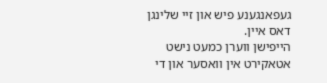געפאנגענע פיש און זיי שלינגן דאס איין.
הייפישן ווערן כמעט נישט אטאקירט אין וואסער און די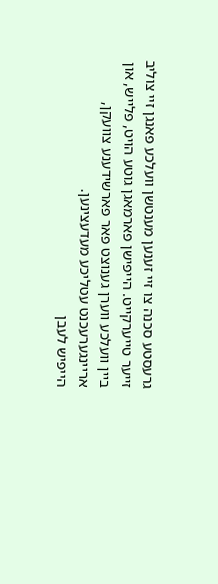גרעסטע סכנה צו זיי זענען מענטשן וועלכע פאנגן זיי צוליב זייער טייערקייט. הייפישן פארמאגן גוטע הויט, פלייש, און ביין וועלכע ווערן גענוצט פאר פארשידענע צוועקן, אריינגערעכנט עטליכע מעדעצינען.
הייפיש לעבן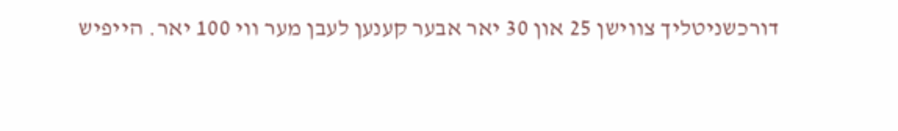דורכשניטליך צווישן 25 און 30 יאר אבער קענען לעבן מער ווי 100 יאר. הייפיש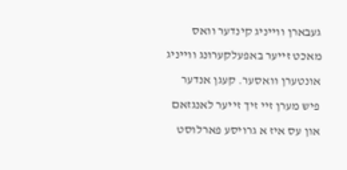געבארן ווייניג קינדער וואס מאכט זייער באפעלקערונג ווייניג אונטערן וואסער. קעגן אנדער פיש מערן זיי זיך זייער לאנגזאם און עס איז א גרויסע פארלוסט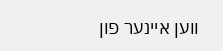ווען איינער פון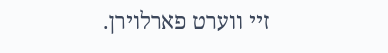זיי ווערט פארלוירן.